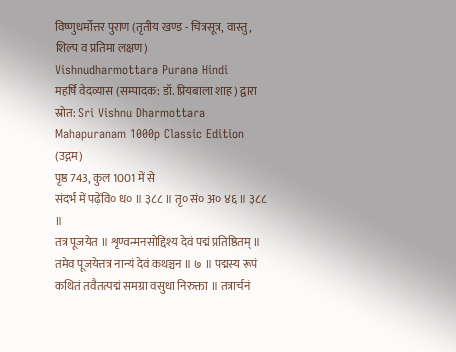विष्णुधर्मोत्तर पुराण (तृतीय खण्ड - चित्रसूत्र, वास्तु, शिल्प व प्रतिमा लक्षण)
Vishnudharmottara Purana Hindi
महर्षि वेदव्यास (सम्पादक: डॉ. प्रियबाला शाह) द्वारा
स्रोत: Sri Vishnu Dharmottara Mahapuranam 1000p Classic Edition (उद्गम)
पृष्ठ 743, कुल 1001 में से
संदर्भ में पढ़ेंवि० ध० ॥ ३८८ ॥ तृ० सं० अ० ४६ ॥ ३८८ ॥
तत्र पूजयेत ॥ शृण्वन्मनसोद्दिश्य देवं पद्मं प्रतिष्ठितम् ॥ तमेव पूजयेत्तत्र नान्यं देवं कथञ्चन ॥ ७ ॥ पद्मस्य रूपं कथितं तवैतत्पद्मं समग्रा वसुधा निरुक्ता ॥ तत्रार्चनं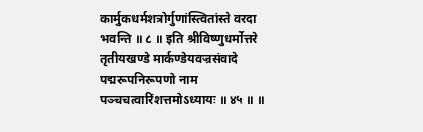कार्मुकधर्मशत्रोर्गुणांस्त्वितांस्ते वरदा भवन्ति ॥ ८ ॥ इति श्रीविष्णुधर्मोत्तरे तृतीयखण्डे मार्कण्डेयवज्रसंवादे पद्मरूपनिरूपणो नाम पञ्चचत्वारिंशत्तमोऽध्यायः ॥ ४५ ॥ ॥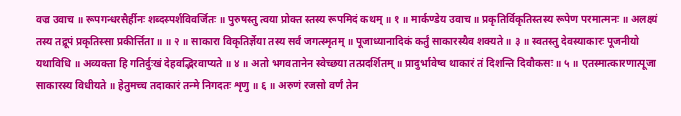वज्र उवाच ॥ रूपगन्धरसैर्हीनः शब्दस्पर्शविवर्जितः ॥ पुरुषस्तु त्वया प्रोक्त स्तस्य रूपमिदं कथम् ॥ १ ॥ मार्कण्डेय उवाच ॥ प्रकृतिर्विकृतिस्तस्य रूपेण परमात्मनः ॥ अलक्ष्यं तस्य तद्रूपं प्रकृतिस्सा प्रकीर्त्तिता ॥ ॥ २ ॥ साकारा विकृतिर्ज्ञेया तस्य सर्वं जगत्स्मृतम् ॥ पूजाध्यानादिकं कर्तुं साकारस्यैव शक्यते ॥ ३ ॥ स्वतस्तु देवस्याकारः पूजनीयो यथाविधि ॥ अव्यक्ता हि गतिर्दुःखं देहवद्भिरवाप्यते ॥ ४ ॥ अतो भगवतानेन स्वेच्छया तत्प्रदर्शितम् ॥ प्रादुर्भावेष्व थाकारं तं दिशन्ति दिवौकसः ॥ ५ ॥ एतस्मात्कारणात्पूजा साकारस्य विधीयते ॥ हेतुमच्च तदाकारं तन्मे निगदतः शृणु ॥ ६ ॥ अरुणं रजसो वर्णं तेन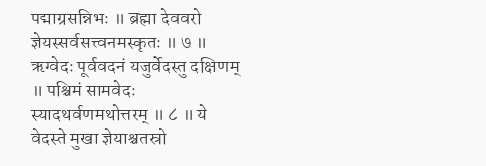पद्माग्रसन्निभः ॥ ब्रह्मा देववरो ज्ञेयस्सर्वसत्त्वनमस्कृतः ॥ ७ ॥ ऋग्वेदः पूर्ववदनं यजुर्वेदस्तु दक्षिणम् ॥ पश्चिमं सामवेदः स्यादथर्वणमथोत्तरम् ॥ ८ ॥ ये वेदस्ते मुखा ज्ञेयाश्चतस्रो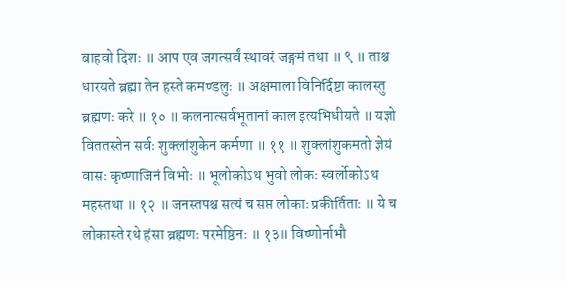बाहवो दिशः ॥ आप एव जगत्सर्वं स्थावरं जङ्गमं तथा ॥ ९ ॥ ताश्च धारयते ब्रह्मा तेन हस्ते कमण्डलुः ॥ अक्षमाला विनिर्दिष्टा कालस्तु ब्रह्मणः करे ॥ १० ॥ कलनात्सर्वभूतानां काल इत्यभिधीयते ॥ यज्ञो विततस्तेन सर्वः शुक्लांशुकेन कर्मणा ॥ ११ ॥ शुक्लांशुकमतो ज्ञेयं वासः कृष्णाजिनं विभोः ॥ भूलोकोऽथ भुवो लोकः स्वर्लोकोऽथ महस्तथा ॥ १२ ॥ जनस्तपश्च सत्यं च सप्त लोकाः प्रकीर्तिताः ॥ ये च लोकास्ते रथे हंसा ब्रह्मणः परमेष्ठिनः ॥ १३॥ विष्णोर्नाभौ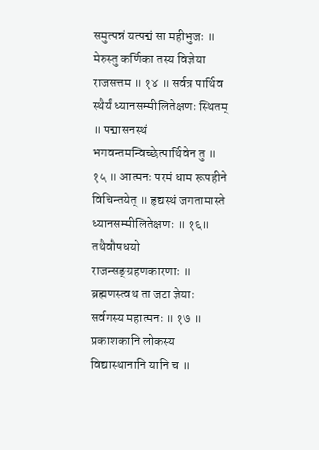समुत्पन्नं यत्पद्मं सा महीभुजः ॥ मेरुस्तु कर्णिका तस्य विज्ञेया राजसत्तम ॥ १४ ॥ सर्वत्र पार्थिव स्थैर्यं ध्यानसम्मीलितेक्षणः स्थितम् ॥ पद्मासनस्थं भगवन्तमन्विच्छेत्पार्थिवेन तु ॥ १५ ॥ आत्मनः परमं धाम रूपहीने विचिन्तयेत् ॥ हृद्यस्थं जगतामास्ते ध्यानसम्मीलितेक्षणः ॥ १६॥ तथैवौषधयो राजन्सङ्ग्रहणकारणाः ॥ ब्रह्मणस्त्वथ ता जटा ज्ञेयाः सर्वगस्य महात्मनः ॥ १७ ॥ प्रकाशकानि लोकस्य विद्यास्थानानि यानि च ॥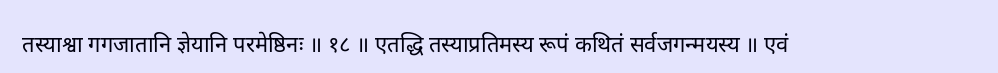तस्याश्वा गगजातानि ज्ञेयानि परमेष्ठिनः ॥ १८ ॥ एतद्धि तस्याप्रतिमस्य रूपं कथितं सर्वजगन्मयस्य ॥ एवं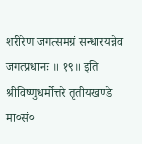शरीरेण जगत्समग्रं सन्धारयन्नेव जगत्प्रधानः ॥ १९॥ इति श्रीविष्णुधर्मोत्तरे तृतीयखण्डे मा०सं०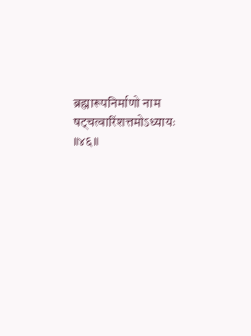ब्रह्मारूपनिर्माणो नाम षट्चत्वारिंशत्तमोऽध्यायः ॥४६॥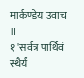मार्कण्डेय उवाच ॥
१ 'सर्वत्र पार्थिवं स्थैर्यं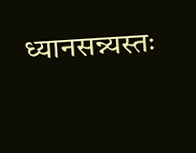ध्यानसन्न्यस्तः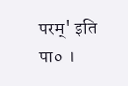परम्' इति पा० ।